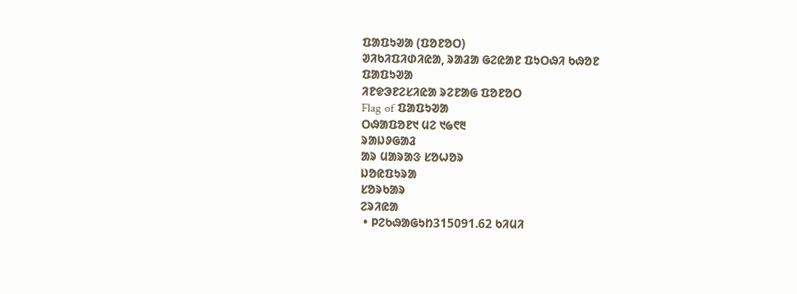ᱯᱟᱯᱩᱣᱟ (ᱯᱚᱱᱚᱛ)
ᱣᱤᱠᱤᱯᱤᱰᱤᱭᱟ, ᱨᱟᱲᱟ ᱜᱮᱭᱟᱱ ᱯᱩᱛᱷᱤ ᱠᱷᱚᱱ
ᱯᱟᱯᱩᱣᱟ
ᱤᱱᱫᱳᱱᱮᱥᱤᱭᱟ ᱨᱮᱱᱟᱜ ᱯᱚᱱᱚᱛ
Flag of ᱯᱟᱯᱩᱣᱟ
ᱛᱷᱟᱯᱚᱱ᱑ ᱢᱮ ᱑᱙᱖᱓
ᱨᱟᱡᱽᱜᱟᱲ
ᱟᱨ ᱢᱟᱨᱟᱝ ᱥᱚᱦᱚᱨ
ᱡᱚᱭᱯᱩᱨᱟ
ᱥᱚᱨᱠᱟᱨ
ᱮᱨᱤᱭᱟ
 • ᱞᱮᱠᱷᱟᱜᱩᱴ315091.62 ᱠᱤᱢᱤ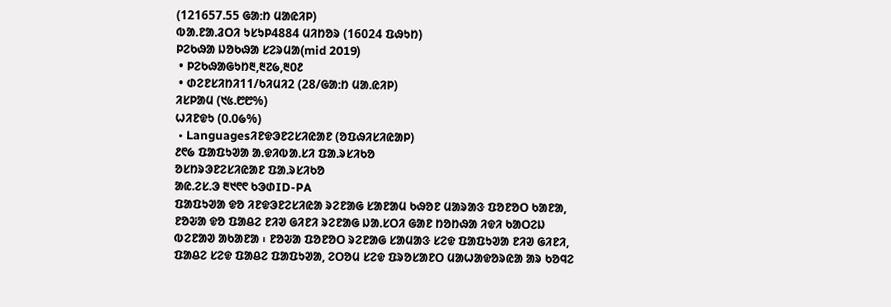(121657.55 ᱜᱟᱺᱴ ᱢᱟᱭᱤᱞ)
ᱵᱟᱹᱱᱟᱹᱲᱛᱤ ᱩᱥᱩᱞ4884 ᱢᱤᱴᱚᱨ (16024 ᱯᱷᱩᱴ)
ᱞᱮᱠᱷᱟ ᱡᱚᱠᱷᱟ ᱥᱮᱨᱢᱟ(mid 2019)
 • ᱞᱮᱠᱷᱟᱜᱩᱴ᱓,᱓᱗᱙,᱓᱐᱒
 • ᱰᱮᱱᱥᱤᱴᱤ11/ᱠᱤᱢᱤ2 (28/ᱜᱟᱺᱴ ᱢᱟᱹᱭᱤᱞ)
ᱤᱥᱞᱟᱢ (᱑᱕.᱘᱘%)
ᱦᱤᱱᱫᱩ (᱐.᱐᱙%)
 • Languagesᱤᱱᱫᱳᱱᱮᱥᱤᱭᱟᱱ (ᱚᱯᱷᱤᱥᱤᱭᱟᱞ)
᱒᱖᱙ ᱯᱟᱯᱩᱣᱟ ᱟᱹᱫᱤᱵᱟᱹᱥᱤ ᱯᱟᱹᱨᱥᱤᱠᱚ
ᱚᱥᱴᱨᱳᱱᱮᱥᱤᱭᱟᱱ ᱯᱟᱹᱨᱥᱤᱠᱚ
ᱟᱭ.ᱮᱥ.ᱳ ᱓᱑᱖᱖ ᱠᱳᱰID-PA
ᱯᱟᱯᱩᱣᱟ ᱫᱚ ᱤᱱᱫᱳᱱᱮᱥᱤᱭᱟ ᱨᱮᱱᱟᱜ ᱥᱟᱱᱟᱢ ᱠᱷᱚᱱ ᱢᱟᱨᱟᱝ ᱯᱚᱱᱚᱛ ᱠᱟᱱᱟ, ᱱᱚᱶᱟ ᱫᱚ ᱯᱟᱪᱮ ᱱᱤᱣ ᱜᱤᱱᱤ ᱨᱮᱱᱟᱜ ᱡᱟᱹᱥᱛᱤ ᱜᱟᱱ ᱴᱚᱴᱷᱟ ᱤᱫᱤ ᱠᱟᱛᱮᱡ ᱵᱮᱱᱟᱣ ᱟᱠᱟᱱᱟ ᱾ ᱱᱚᱶᱟ ᱯᱚᱱᱚᱛ ᱨᱮᱱᱟᱜ ᱥᱟᱢᱟᱝ ᱥᱮᱫ ᱯᱟᱯᱩᱣᱟ ᱱᱤᱣ ᱜᱤᱱᱤ, ᱯᱟᱪᱮ ᱥᱮᱫ ᱯᱟᱪᱮ ᱯᱟᱯᱩᱣᱟ, ᱮᱛᱚᱢ ᱥᱮᱫ ᱯᱨᱚᱥᱟᱱᱛ ᱢᱟᱦᱟᱫᱚᱨᱭᱟ ᱟᱨ ᱠᱚᱧᱮ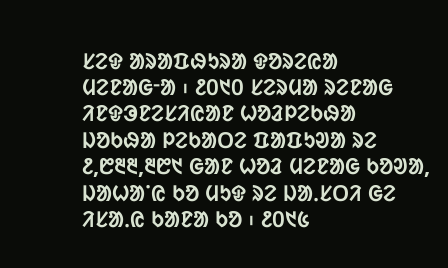ᱥᱮᱫ ᱟᱨᱟᱯᱷᱩᱨᱟ ᱫᱚᱨᱮᱭᱟ ᱢᱮᱱᱟᱜᱼᱟ ᱾ ᱒᱐᱑᱐ ᱥᱮᱨᱢᱟ ᱨᱮᱱᱟᱜ ᱤᱱᱫᱳᱱᱮᱥᱤᱭᱟᱱ ᱦᱚᱲᱞᱮᱠᱷᱟ ᱡᱚᱠᱷᱟ ᱞᱮᱠᱟᱛᱮ ᱯᱟᱯᱩᱣᱟ ᱨᱮ ᱒,᱘᱓᱓,᱓᱘᱑ ᱜᱟᱱ ᱦᱚᱲ ᱢᱮᱱᱟᱜ ᱠᱚᱣᱟ, ᱡᱟᱦᱟᱸᱭ ᱠᱚ ᱢᱩᱫ ᱨᱮ ᱡᱟᱹᱥᱛᱤ ᱜᱮ ᱤᱥᱟᱹᱭ ᱠᱟᱱᱟ ᱠᱚ ᱾ ᱒᱐᱑᱕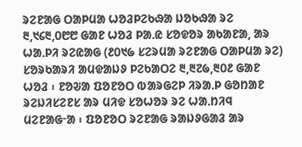ᱨᱮᱱᱟᱜ ᱛᱟᱞᱢᱟ ᱦᱚᱲᱞᱮᱠᱷᱟ ᱡᱚᱠᱷᱟ ᱨᱮ ᱓,᱑᱔᱓,᱐᱘᱘ ᱜᱟᱱ ᱦᱚᱲ ᱞᱟᱹᱭ ᱥᱚᱫᱚᱨ ᱟᱠᱟᱱᱟ, ᱟᱨ ᱦᱟᱹᱞᱤ ᱨᱮᱭᱟᱜ (᱒᱐᱑᱙ ᱥᱮᱨᱢᱟ ᱨᱮᱱᱟᱜ ᱛᱟᱞᱢᱟ ᱨᱮ) ᱥᱚᱨᱠᱟᱨᱤ ᱟᱢᱫᱟᱡᱽ ᱞᱮᱠᱟᱛᱮ ᱓,᱓᱗᱙,᱓᱐᱒ ᱜᱟᱱ ᱦᱚᱲ ᱾ ᱱᱚᱶᱟ ᱯᱚᱱᱚᱛ ᱵᱟᱨᱜᱮᱞ ᱤᱨᱟᱹᱞ ᱜᱚᱴᱟᱱ ᱨᱮᱡᱤᱥᱮᱱᱥ ᱟᱨ ᱢᱤᱫ ᱥᱚᱦᱚᱨ ᱨᱮ ᱦᱟᱹᱴᱤᱧ ᱢᱮᱱᱟᱜᱼᱟ ᱾ ᱯᱚᱱᱚᱛ ᱨᱮᱱᱟᱜ ᱨᱟᱡᱽᱜᱟᱲ ᱟᱨ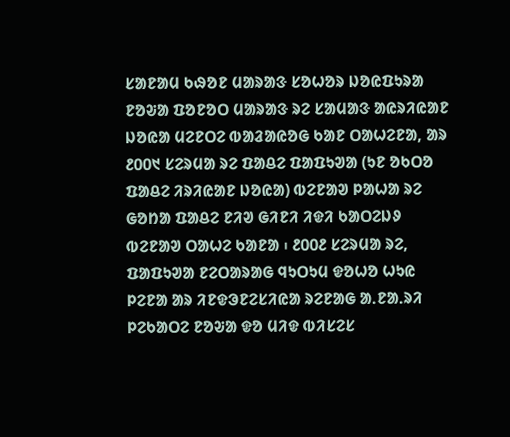ᱥᱟᱱᱟᱢ ᱠᱷᱚᱱ ᱢᱟᱨᱟᱝ ᱥᱚᱦᱚᱨ ᱡᱚᱭᱯᱩᱨᱟ
ᱱᱚᱶᱟ ᱯᱚᱱᱚᱛ ᱢᱟᱨᱟᱝ ᱨᱮ ᱥᱟᱢᱟᱝ ᱟᱭᱨᱤᱭᱟᱱ ᱡᱚᱭᱟ ᱢᱮᱱᱛᱮ ᱵᱟᱲᱟᱭᱚᱜ ᱠᱟᱱ ᱛᱟᱦᱮᱱᱟ, ᱟᱨ ᱒᱐᱐᱑ ᱥᱮᱨᱢᱟ ᱨᱮ ᱯᱟᱪᱮ ᱯᱟᱯᱩᱣᱟ (ᱩᱱ ᱚᱠᱛᱚ ᱯᱟᱪᱮ ᱤᱨᱤᱭᱟᱱ ᱡᱚᱭᱟ) ᱵᱮᱱᱟᱣ ᱞᱟᱦᱟ ᱨᱮ ᱜᱚᱴᱟ ᱯᱟᱪᱮ ᱱᱤᱣ ᱜᱤᱱᱤ ᱤᱫᱤ ᱠᱟᱛᱮᱡᱽ ᱵᱮᱱᱟᱣ ᱛᱟᱦᱮ ᱠᱟᱱᱟ ᱾ ᱒᱐᱐᱒ ᱥᱮᱨᱢᱟ ᱨᱮ, ᱯᱟᱯᱩᱣᱟ ᱱᱮᱛᱟᱨᱟᱜ ᱧᱩᱛᱩᱢ ᱫᱚᱦᱚ ᱦᱩᱭ ᱞᱮᱱᱟ ᱟᱨ ᱤᱱᱫᱳᱱᱮᱥᱤᱭᱟ ᱨᱮᱱᱟᱜ ᱟᱹᱱᱟᱹᱨᱤ ᱞᱮᱠᱟᱛᱮ ᱱᱚᱶᱟ ᱫᱚ ᱢᱤᱫ ᱵᱤᱥᱮᱥ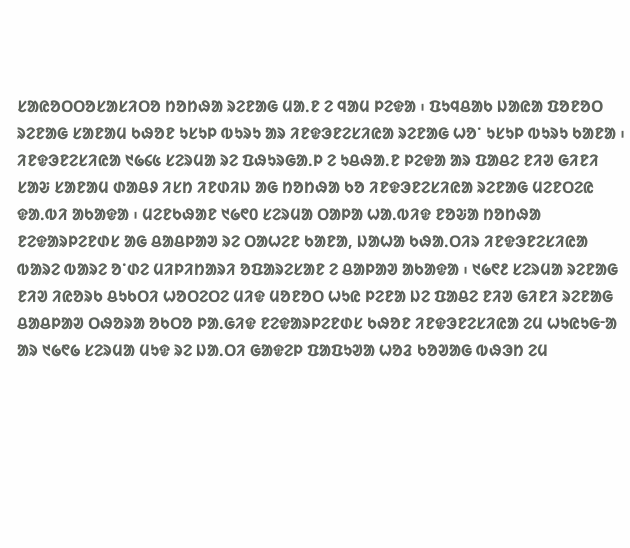ᱥᱟᱭᱚᱛᱛᱚᱥᱟᱥᱤᱛᱚ ᱴᱚᱴᱷᱟ ᱨᱮᱱᱟᱜ ᱢᱟᱹᱱ ᱮ ᱧᱟᱢ ᱞᱮᱫᱟ ᱾ ᱯᱩᱧᱪᱟᱠ ᱡᱟᱭᱟ ᱯᱚᱱᱚᱛ ᱨᱮᱱᱟᱜ ᱥᱟᱱᱟᱢ ᱠᱷᱚᱱ ᱩᱥᱩᱞ ᱵᱩᱨᱩ ᱟᱨ ᱤᱱᱫᱳᱱᱮᱥᱤᱭᱟ ᱨᱮᱱᱟᱜ ᱦᱚᱸ ᱩᱥᱩᱞ ᱵᱩᱨᱩ ᱠᱟᱱᱟ ᱾
ᱤᱱᱫᱳᱱᱮᱥᱤᱭᱟ ᱑᱙᱔᱕ ᱥᱮᱨᱢᱟ ᱨᱮ ᱯᱷᱩᱨᱜᱟᱹᱞ ᱮ ᱩᱪᱷᱟᱹᱱ ᱞᱮᱫᱟ ᱟᱨ ᱯᱟᱪᱮ ᱱᱤᱣ ᱜᱤᱱᱤ ᱥᱟᱶ ᱥᱟᱱᱟᱢ ᱰᱟᱪᱽ ᱤᱥᱴ ᱤᱱᱰᱤᱡ ᱟᱜ ᱴᱚᱴᱷᱟ ᱠᱚ ᱤᱱᱫᱳᱱᱮᱥᱤᱭᱟ ᱨᱮᱱᱟᱜ ᱢᱮᱱᱛᱮᱭ ᱫᱟᱹᱵᱤ ᱟᱠᱟᱫᱟ ᱾ ᱢᱮᱱᱠᱷᱟᱱ ᱑᱙᱖᱐ ᱥᱮᱨᱢᱟ ᱛᱟᱞᱟ ᱦᱟᱹᱵᱤᱫ ᱱᱚᱶᱟ ᱴᱚᱴᱷᱟ ᱱᱮᱫᱟᱨᱞᱮᱱᱰᱥ ᱟᱜ ᱪᱟᱪᱞᱟᱣ ᱨᱮ ᱛᱟᱦᱮᱱ ᱠᱟᱱᱟ, ᱡᱟᱦᱟ ᱠᱷᱟᱹᱛᱤᱨ ᱤᱱᱫᱳᱱᱮᱥᱤᱭᱟ ᱵᱟᱨᱮ ᱵᱟᱨᱮ ᱚᱸᱰᱮ ᱢᱤᱞᱤᱴᱟᱨᱤ ᱚᱯᱟᱨᱮᱥᱟᱱ ᱮ ᱪᱟᱞᱟᱣ ᱟᱠᱟᱫᱟ ᱾ ᱑᱙᱖᱒ ᱥᱮᱨᱢᱟ ᱨᱮᱱᱟᱜ ᱱᱤᱣ ᱤᱭᱚᱨᱠ ᱪᱩᱠᱛᱤ ᱦᱚᱛᱮᱛᱮ ᱢᱤᱫ ᱢᱚᱱᱚᱛ ᱦᱩᱭ ᱞᱮᱱᱟ ᱡᱮ ᱯᱟᱪᱮ ᱱᱤᱣ ᱜᱤᱱᱤ ᱨᱮᱱᱟᱜ ᱪᱟᱪᱞᱟᱣ ᱛᱷᱚᱨᱟ ᱚᱠᱛᱚ ᱞᱟᱹᱜᱤᱫ ᱱᱮᱫᱟᱨᱞᱮᱱᱰᱥ ᱠᱷᱚᱱ ᱤᱱᱫᱳᱱᱮᱥᱤᱭᱟ ᱮᱢ ᱦᱩᱭᱩᱜᱼᱟ ᱟᱨ ᱑᱙᱖᱙ ᱥᱮᱨᱢᱟ ᱢᱩᱫ ᱨᱮ ᱡᱟᱹᱛᱤ ᱜᱟᱫᱮᱞ ᱯᱟᱯᱩᱣᱟ ᱦᱚᱲ ᱠᱚᱣᱟᱜ ᱵᱷᱳᱴ ᱮᱢ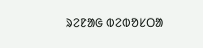ᱨᱮᱱᱟᱜ ᱵᱮᱵᱚᱥᱛᱟ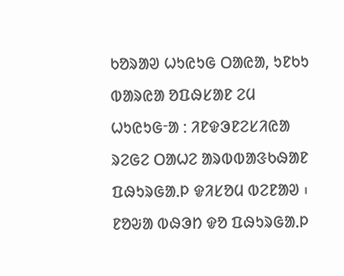ᱠᱚᱨᱟᱣ ᱦᱩᱭᱩᱜ ᱛᱟᱭᱟ, ᱩᱱᱠᱩ ᱵᱟᱨᱭᱟ ᱚᱯᱷᱥᱟᱱ ᱮᱢ ᱦᱩᱭᱩᱜᱼᱟ : ᱤᱱᱫᱳᱱᱮᱥᱤᱭᱟ ᱨᱮᱜᱮ ᱛᱟᱦᱮ ᱟᱨᱵᱵᱟᱝᱠᱷᱟᱱ ᱯᱷᱩᱨᱜᱟᱹᱞ ᱫᱤᱥᱚᱢ ᱵᱮᱱᱟᱣ ᱾ ᱱᱚᱶᱟ ᱵᱷᱳᱴ ᱫᱚ ᱯᱷᱩᱨᱜᱟᱹᱞ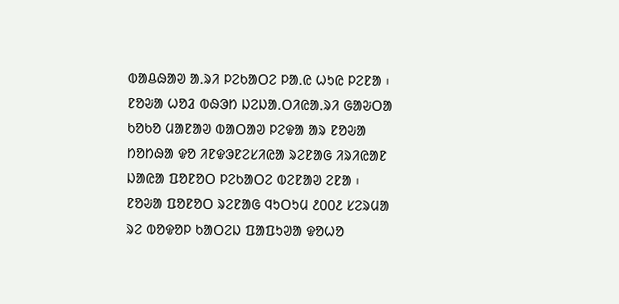ᱵᱟᱪᱷᱟᱣ ᱟᱹᱨᱤ ᱞᱮᱠᱟᱛᱮ ᱞᱟᱹᱭ ᱦᱩᱭ ᱞᱮᱱᱟ ᱾ ᱱᱚᱶᱟ ᱦᱚᱲ ᱵᱷᱳᱴ ᱡᱮᱡᱟᱹᱛᱤᱭᱟᱹᱨᱤ ᱜᱟᱶᱛᱟ ᱠᱚᱠᱚ ᱢᱟᱱᱟᱣ ᱵᱟᱛᱟᱣ ᱞᱮᱫᱟ ᱟᱨ ᱱᱚᱶᱟ ᱴᱚᱴᱷᱟ ᱫᱚ ᱤᱱᱫᱳᱱᱮᱥᱤᱭᱟ ᱨᱮᱱᱟᱜ ᱤᱨᱤᱭᱟᱱ ᱡᱟᱭᱟ ᱯᱚᱱᱚᱛ ᱞᱮᱠᱟᱛᱮ ᱵᱮᱱᱟᱣ ᱮᱱᱟ ᱾ ᱱᱚᱶᱟ ᱯᱚᱱᱚᱛ ᱨᱮᱱᱟᱜ ᱧᱩᱛᱩᱢ ᱒᱐᱐᱒ ᱥᱮᱨᱢᱟ ᱨᱮ ᱵᱚᱫᱚᱞ ᱠᱟᱛᱮᱡ ᱯᱟᱯᱩᱣᱟ ᱫᱚᱦᱚ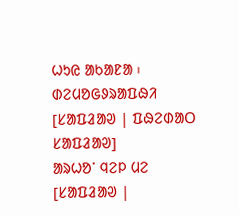ᱦᱩᱭ ᱟᱠᱟᱱᱟ ᱾
ᱰᱮᱢᱚᱜᱽᱨᱟᱯᱷᱤ
[ᱥᱟᱯᱲᱟᱣ | ᱯᱷᱮᱰᱟᱛ ᱥᱟᱯᱲᱟᱣ]
ᱟᱨᱦᱚᱸ ᱧᱮᱞ ᱢᱮ
[ᱥᱟᱯᱲᱟᱣ |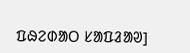ᱯᱷᱮᱰᱟᱛ ᱥᱟᱯᱲᱟᱣ]